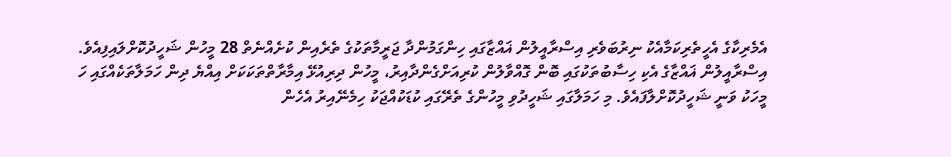އެމެރިކާގެ އެހީތެރިކަމާއެކު ނިރުބަވެރި އިސްރާއީލުން ޣައްޒާގައި ހިންގަމުންދާ ޖަރީމާތަކުގެ ތެރެއިން ކުށެއްނެތް 28 މީހުން ޝަހީދުކޮށްލައިފިއެވެ.
އިސްރާއީލުން ޣައްޒާގެ އެކި ހިސާބުތަކުގައި ބޮން ގޮއްވާލުން ކުރިއަށްގެންދާއިރު، މީހުން ދިރިއުޅޭ އިމާރާތްތަކަކަށް އިއްޔެ ދިން ހަމަލާތަކެއްގައި ހަ މީހަކު ވަނީ ޝަހީދުކޮށްލާފައެވެ. މި ހަމަލާގައި ޝަހީދުވި މީހުންގެ ތެރޭގައި ކުޑަކުއްޖަކު ހިމެނޭއިރު އެހެން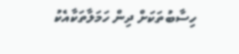ހިސާބުތަކަށް ދިން ހަމަލާތަކާއެކު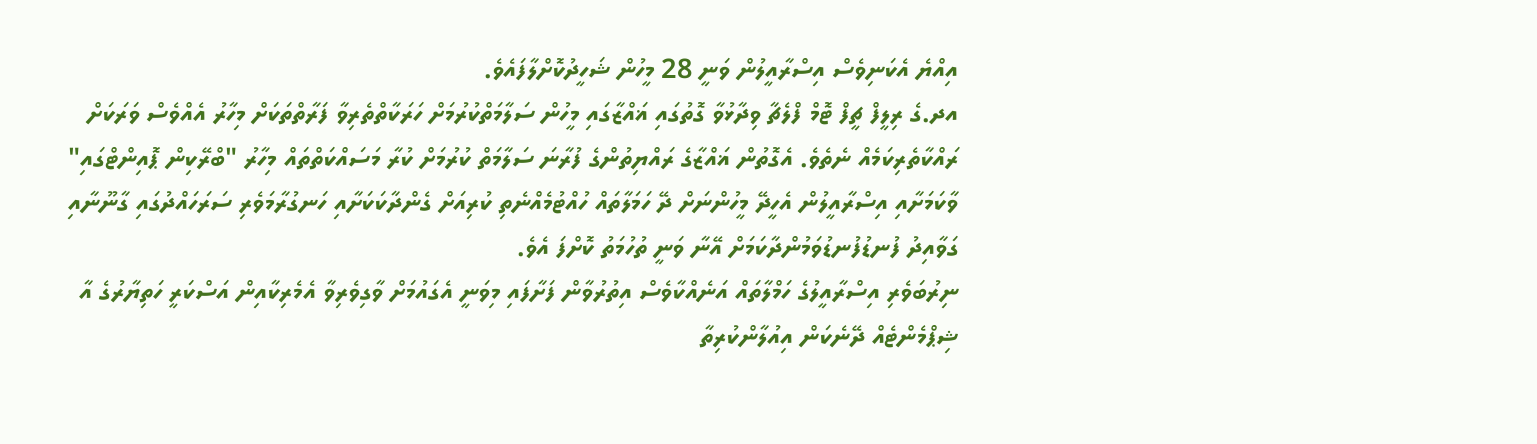އިއްޔެ އެކަނިވެސް އިސްރާއީލުން ވަނީ 28 މީހުން ޝަހީދުކޮށްލާފައެވެ.
އދ.ގެ ރިލީފް ޗީފް ޓޮމް ފްލެޗާ ވިދާޅުވާ ގޮތުގައި ޣައްޒާގައި މީހުން ސަލާމަތްކުރުމަށް ހަރަކާތްތެރިވާ ފަރާތްތަކަށް މިހާރު އެއްވެސް ވަރަކަށް ރައްކާތެރިކަމެއް ނެތެވެ. އެގޮތުން ޣައްޒާގެ ރައްޔިތުންގެ ފުރާނަ ސަލާމަތް ކުރުމަށް ކުރާ މަސައްކަތްތައް މިހާރު "ބްރޭކިން ޕޮއިންޓްގައި" ވާކަމަށާއި އިސްރާއީލުން އެހީދޭ މީހުންނަށް ދޭ ހަމަލާތައް ހުއްޓުމެއްނެތި ކުރިއަށް ގެންދާކަކަށާއި ހަނގުރާމަވެރި ސަރަހައްދުގައި ގާނޫނާއި ގަވާއިދު ފުނޑުފުނޑުވަމުންދާކަމަށް އޭނާ ވަނީ ތުހުމަތު ކޮށްފަ އެވެ.
ނިރުބަވެރި އިސްރާއީލުގެ ހަމްލާތައް އަނެއްކާވެސް އިތުރުވާން ފަށާފައި މިވަނީ އެގައުމަށް ވާގިވެރިވާ އެމެރިކާއިން އަސްކަރީ ހަތިޔާރުގެ އާ ޝިޕްމެންޓެއް ދޭނެކަން އިއުލާންކުރިތާ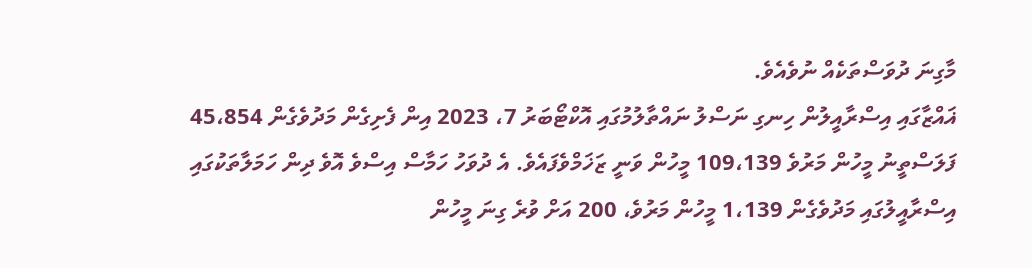މާގިނަ ދުވަސްތަކެއް ނުވެއެވެ.
ޣައްޒާގައި އިސްރާއީލުން ހިނގި ނަސްލު ނައްތާލުމުގައި އޮކްޓޯބަރު 7، 2023 އިން ފެށިގެން މަދުވެގެން 45،854 ފަލަސްތީނު މީހުން މަރުވެ 109،139 މީހުން ވަނީ ޒަޚަމްވެފައެވެ. އެ ދުވަހު ހަމާސް އިސްވެ އޮވެ ދިން ހަމަލާތަކުގައި އިސްރާއީލުގައި މަދުވެގެން 1،139 މީހުން މަރުވެ، 200 އަށް ވުރެ ގިނަ މީހުން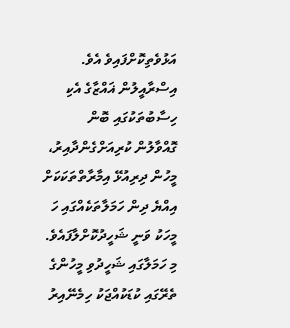އަޅުވެތިކޮށްފައިވެ އެވެ.
އިސްރާއީލުން ޣައްޒާގެ އެކި ހިސާބުތަކުގައި ބޮން ގޮއްވާލުން ކުރިއަށްގެންދާއިރު، މީހުން ދިރިއުޅޭ އިމާރާތްތަކަކަށް އިއްޔެ ދިން ހަމަލާތަކެއްގައި ހަ މީހަކު ވަނީ ޝަހީދުކޮށްލާފައެވެ. މި ހަމަލާގައި ޝަހީދުވި މީހުންގެ ތެރޭގައި ކުޑަކުއްޖަކު ހިމެނޭއިރު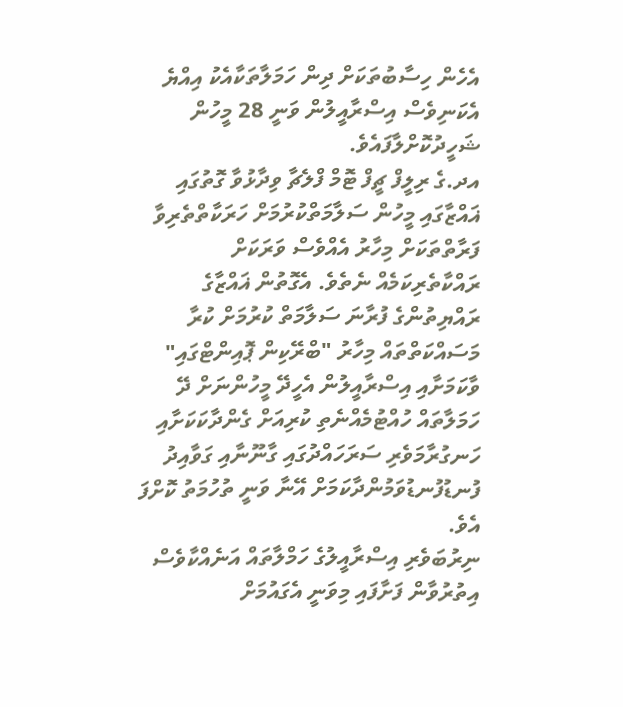އެހެން ހިސާބުތަކަށް ދިން ހަމަލާތަކާއެކު އިއްޔެ އެކަނިވެސް އިސްރާއީލުން ވަނީ 28 މީހުން ޝަހީދުކޮށްލާފައެވެ.
އދ.ގެ ރިލީފް ޗީފް ޓޮމް ފްލެޗާ ވިދާޅުވާ ގޮތުގައި ޣައްޒާގައި މީހުން ސަލާމަތްކުރުމަށް ހަރަކާތްތެރިވާ ފަރާތްތަކަށް މިހާރު އެއްވެސް ވަރަކަށް ރައްކާތެރިކަމެއް ނެތެވެ. އެގޮތުން ޣައްޒާގެ ރައްޔިތުންގެ ފުރާނަ ސަލާމަތް ކުރުމަށް ކުރާ މަސައްކަތްތައް މިހާރު "ބްރޭކިން ޕޮއިންޓްގައި" ވާކަމަށާއި އިސްރާއީލުން އެހީދޭ މީހުންނަށް ދޭ ހަމަލާތައް ހުއްޓުމެއްނެތި ކުރިއަށް ގެންދާކަކަށާއި ހަނގުރާމަވެރި ސަރަހައްދުގައި ގާނޫނާއި ގަވާއިދު ފުނޑުފުނޑުވަމުންދާކަމަށް އޭނާ ވަނީ ތުހުމަތު ކޮށްފަ އެވެ.
ނިރުބަވެރި އިސްރާއީލުގެ ހަމްލާތައް އަނެއްކާވެސް އިތުރުވާން ފަށާފައި މިވަނީ އެގައުމަށް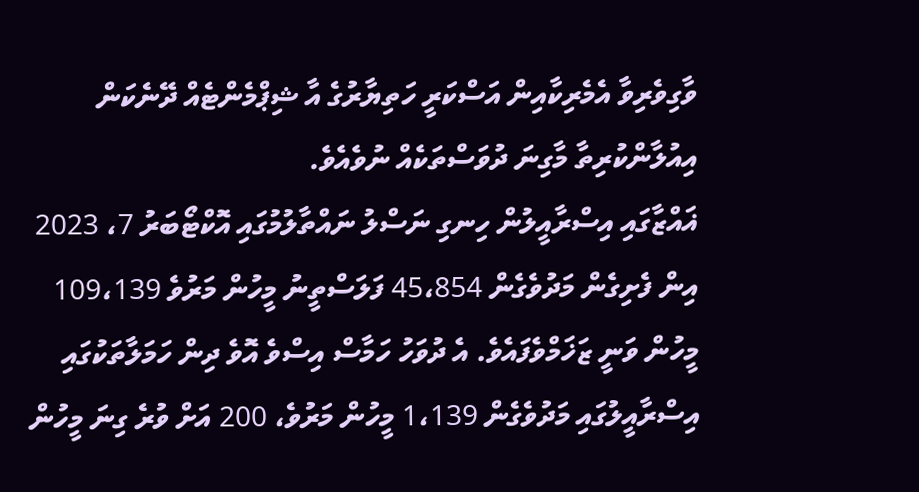ވާގިވެރިވާ އެމެރިކާއިން އަސްކަރީ ހަތިޔާރުގެ އާ ޝިޕްމެންޓެއް ދޭނެކަން އިއުލާންކުރިތާ މާގިނަ ދުވަސްތަކެއް ނުވެއެވެ.
ޣައްޒާގައި އިސްރާއީލުން ހިނގި ނަސްލު ނައްތާލުމުގައި އޮކްޓޯބަރު 7، 2023 އިން ފެށިގެން މަދުވެގެން 45،854 ފަލަސްތީނު މީހުން މަރުވެ 109،139 މީހުން ވަނީ ޒަޚަމްވެފައެވެ. އެ ދުވަހު ހަމާސް އިސްވެ އޮވެ ދިން ހަމަލާތަކުގައި އިސްރާއީލުގައި މަދުވެގެން 1،139 މީހުން މަރުވެ، 200 އަށް ވުރެ ގިނަ މީހުން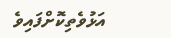އަޅުވެތިކޮށްފައިވެ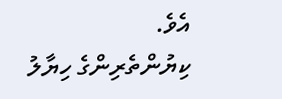އެވެ.
ކިޔުންތެރިންގެ ހިޔާލު